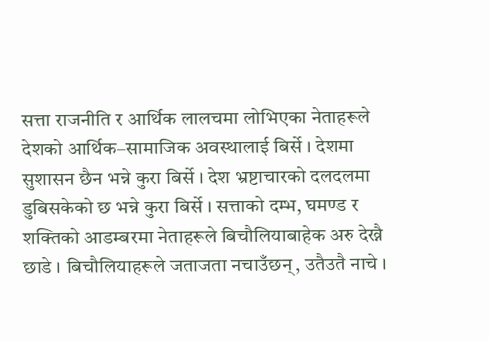सत्ता राजनीति र आर्थिक लालचमा लोभिएका नेताहरूले देशको आर्थिक–सामाजिक अवस्थालाई बिर्से । देशमा सुशासन छैन भन्ने कुरा बिर्से । देश भ्रष्टाचारको दलदलमा डुबिसकेको छ भन्ने कुरा बिर्से । सत्ताको दम्भ, घमण्ड र शक्तिको आडम्बरमा नेताहरूले बिचौलियाबाहेक अरु देख्नै छाडे । बिचौलियाहरूले जताजता नचाउँछन्, उतैउतै नाचे ।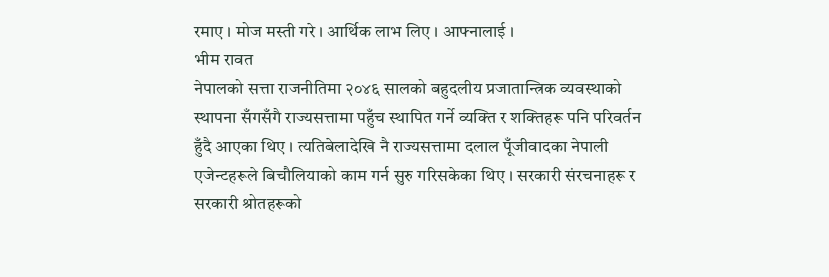रमाए । मोज मस्ती गरे । आर्थिक लाभ लिए । आफ्नालाई ।
भीम रावत
नेपालको सत्ता राजनीतिमा २०४६ सालको बहुदलीय प्रजातान्त्रिक व्यवस्थाको स्थापना सँगसँगै राज्यसत्तामा पहुँच स्थापित गर्ने व्यक्ति र शक्तिहरू पनि परिवर्तन हुँदै आएका थिए । त्यतिबेलादेखि नै राज्यसत्तामा दलाल पूँजीवादका नेपाली एजेन्टहरूले बिचौलियाको काम गर्न सुरु गरिसकेका थिए । सरकारी संरचनाहरू र सरकारी श्रोतहरूको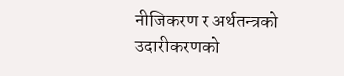नीजिकरण र अर्थतन्त्रको उदारीकरणको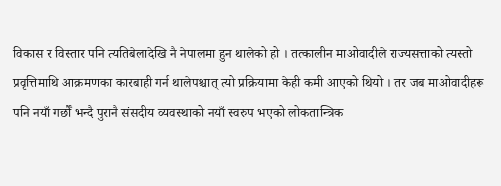विकास र विस्तार पनि त्यतिबेलादेखि नै नेपालमा हुन थालेको हो । तत्कालीन माओवादीले राज्यसत्ताको त्यस्तो प्रवृत्तिमाथि आक्रमणका कारबाही गर्न थालेपश्चात् त्यो प्रक्रियामा केही कमी आएको थियो । तर जब माओवादीहरू पनि नयाँ गर्छौँ भन्दै पुरानै संसदीय व्यवस्थाको नयाँ स्वरुप भएको लोकतान्त्रिक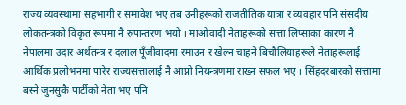राज्य व्यवस्थामा सहभागी र समावेश भए तब उनीहरूको राजतीतिक यात्रा र व्यवहार पनि संसदीय लोकतन्त्रको विकृत रूपमा नै रुपान्तरण भयो । माओवादी नेताहरूको सत्ता लिप्साका कारण नै नेपालमा उदार अर्थतन्त्र र दलाल पूँजीवादमा रमाउन र खेल्न चाहने बिचौलियाहरूले नेताहरूलाई आर्थिक प्रलोभनमा पारेर राज्यसत्तालाई नै आप्नो नियन्त्रणमा राख्न सफल भए । सिंहदरबारको सत्तामा बस्ने जुनसुकै पार्टीको नेता भए पनि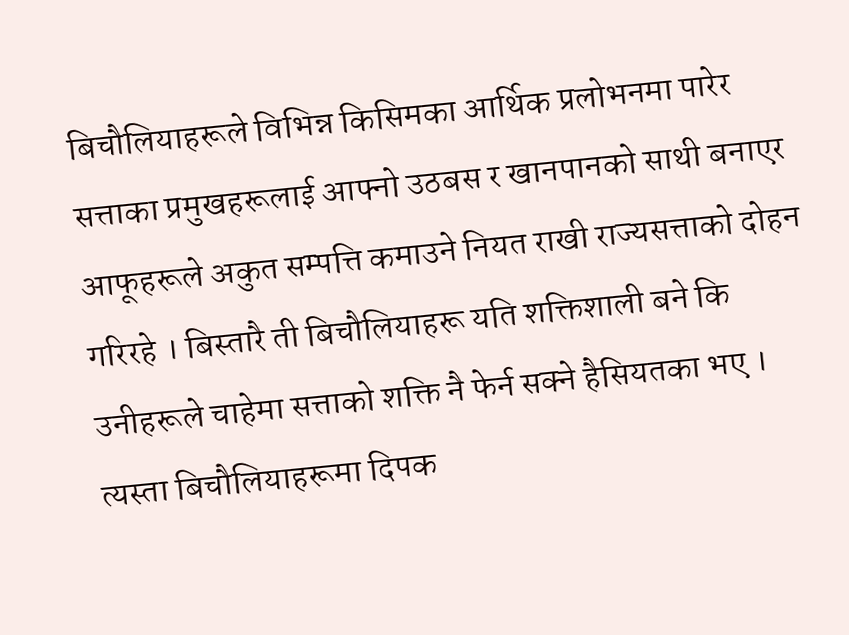बिचौलियाहरूले विभिन्न किसिमका आर्थिक प्रलोभनमा पारेर सत्ताका प्रमुखहरूलाई आफ्नो उठबस र खानपानको साथी बनाएर आफूहरूले अकुत सम्पत्ति कमाउने नियत राखी राज्यसत्ताको दोहन गरिरहे । बिस्तारै ती बिचौलियाहरू यति शक्तिशाली बने कि उनीहरूले चाहेमा सत्ताको शक्ति नै फेर्न सक्ने हैसियतका भए । त्यस्ता बिचौलियाहरूमा दिपक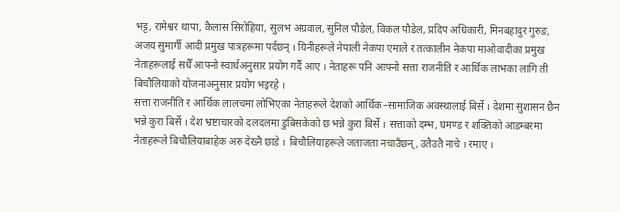भट्ट, रामेश्वर थापा, कैलास सिरोहिया, सुलभ अग्रवाल, सुनिल पौडेल, विकल पौडेल, प्रदिप अधिकारी, मिनबहादुर गुरुङ, अजय सुमार्गी आदी प्रमुख पात्रहरूमा पर्दछन् । यिनीहरूले नेपाली नेकपा एमाले र तत्कालीन नेकपा माओवादीका प्रमुख नेताहरूलाई सधैँ आफ्नो स्वार्थअनुसार प्रयोग गर्दै आए । नेताहरू पनि आफ्नो सत्ता राजनीति र आर्थिक लाभका लागि ती बिचौलियाको योजनाअनुसार प्रयोग भइरहे ।
सत्ता राजनीति र आर्थिक लालचमा लोभिएका नेताहरूले देशको आर्थिक–सामाजिक अवस्थालाई बिर्से । देशमा सुशासन छैन भन्ने कुरा बिर्से । देश भ्रष्टाचारको दलदलमा डुबिसकेको छ भन्ने कुरा बिर्से । सत्ताको दम्भ, घमण्ड र शक्तिको आडम्बरमा नेताहरूले बिचौलियाबाहेक अरु देख्नै छाडे । बिचौलियाहरूले जताजता नचाउँछन्, उतैउतै नाचे । रमाए ।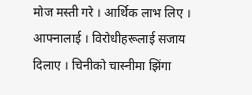मोज मस्ती गरे । आर्थिक लाभ लिए । आफ्नालाई । विरोधीहरूलाई सजाय दिलाए । चिनीको चास्नीमा झिंगा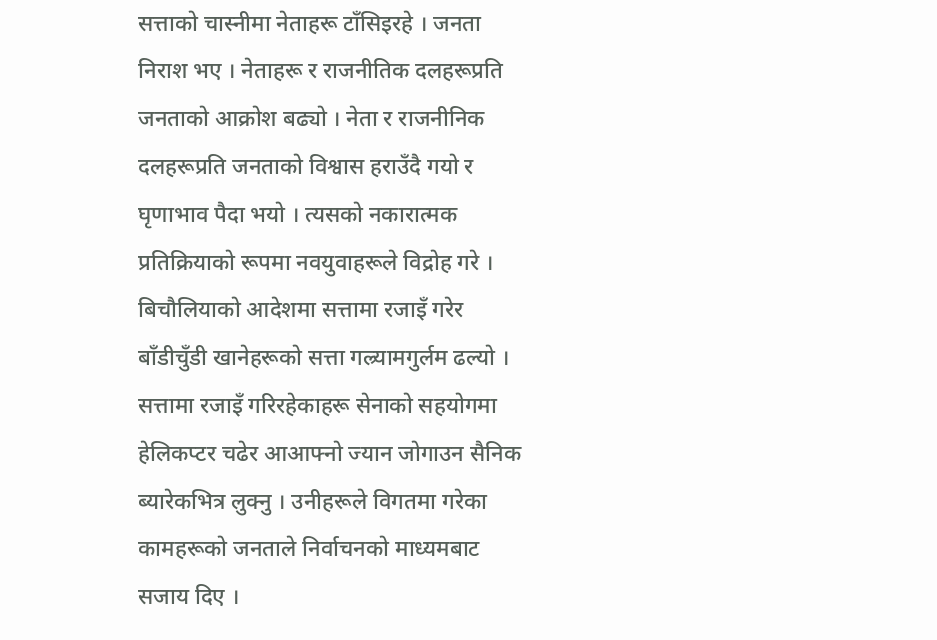सत्ताको चास्नीमा नेताहरू टाँसिइरहे । जनता निराश भए । नेताहरू र राजनीतिक दलहरूप्रति जनताको आक्रोश बढ्यो । नेता र राजनीनिक दलहरूप्रति जनताको विश्वास हराउँदै गयो र घृणाभाव पैदा भयो । त्यसको नकारात्मक प्रतिक्रियाको रूपमा नवयुवाहरूले विद्रोह गरे । बिचौलियाको आदेशमा सत्तामा रजाइँ गरेर बाँडीचुँडी खानेहरूको सत्ता गल्र्यामगुर्लम ढल्यो । सत्तामा रजाइँ गरिरहेकाहरू सेनाको सहयोगमा हेलिकप्टर चढेर आआफ्नो ज्यान जोगाउन सैनिक ब्यारेकभित्र लुक्नु । उनीहरूले विगतमा गरेका कामहरूको जनताले निर्वाचनको माध्यमबाट सजाय दिए ।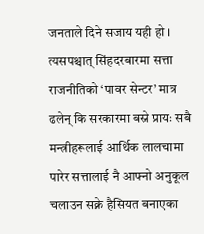जनताले दिने सजाय यही हो । त्यसपश्चात् सिंहदरबारमा सत्ता राजनीतिको ‘पावर सेन्टर’ मात्र ढलेन् कि सरकारमा बस्ने प्रायः सबै मन्त्रीहरूलाई आर्थिक लालचामा पारेर सत्तालाई नै आफ्नो अनुकूल चलाउन सक्ने हैसियत बनाएका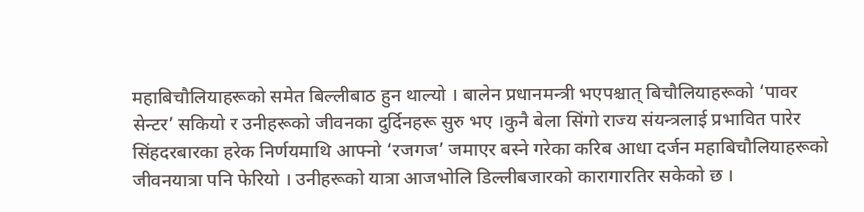महाबिचौलियाहरूको समेत बिल्लीबाठ हुन थाल्यो । बालेन प्रधानमन्त्री भएपश्चात् बिचौलियाहरूको ‘पावर सेन्टर’ सकियो र उनीहरूको जीवनका दुर्दिनहरू सुरु भए ।कुनै बेला सिंगो राज्य संयन्त्रलाई प्रभावित पारेर सिंहदरबारका हरेक निर्णयमाथि आफ्नो ‘रजगज’ जमाएर बस्ने गरेका करिब आधा दर्जन महाबिचौलियाहरूको जीवनयात्रा पनि फेरियो । उनीहरूको यात्रा आजभोलि डिल्लीबजारको कारागारतिर सकेको छ ।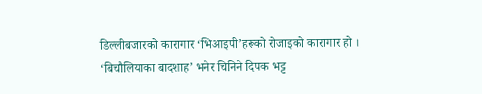डिल्लीबजारको कारागार ‘भिआइपी’हरूको रोजाइको कारागार हो ।
‘बिचौलियाका बादशाह’ भनेर चिनिने दिपक भट्ट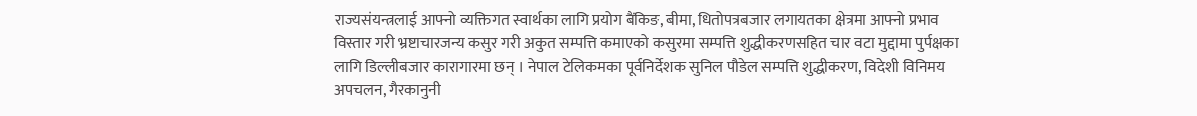राज्यसंयन्त्रलाई आफ्नो व्यक्तिगत स्वार्थका लागि प्रयोग बैंकिङ, बीमा, धितोपत्रबजार लगायतका क्षेत्रमा आफ्नो प्रभाव विस्तार गरी भ्रष्टाचारजन्य कसुर गरी अकुत सम्पत्ति कमाएको कसुरमा सम्पत्ति शुद्धीकरणसहित चार वटा मुद्दामा पुर्पक्षका लागि डिल्लीबजार कारागारमा छन् । नेपाल टेलिकमका पूर्वनिर्देशक सुनिल पौडेल सम्पत्ति शुद्धीकरण, विदेशी विनिमय अपचलन, गैरकानुनी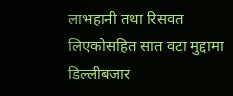लाभहानी तथा रिसवत लिएकोसहित सात वटा मुद्दामा डिल्लीबजार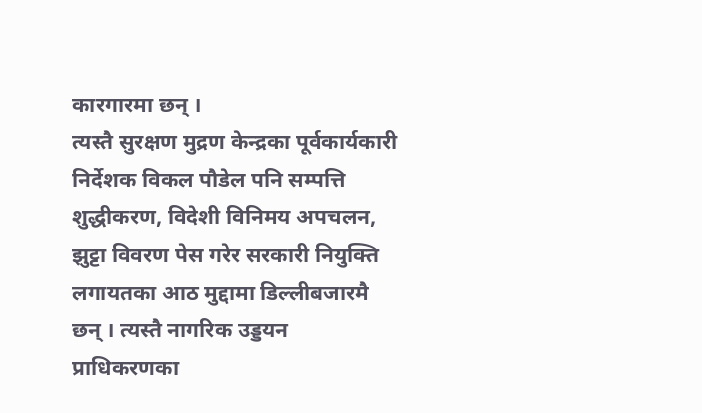कारगारमा छन् ।
त्यस्तै सुरक्षण मुद्रण केन्द्रका पूर्वकार्यकारी निर्देशक विकल पौडेल पनि सम्पत्ति शुद्धीकरण, विदेशी विनिमय अपचलन, झुट्टा विवरण पेस गरेर सरकारी नियुक्ति लगायतका आठ मुद्दामा डिल्लीबजारमै छन् । त्यस्तै नागरिक उड्डयन प्राधिकरणका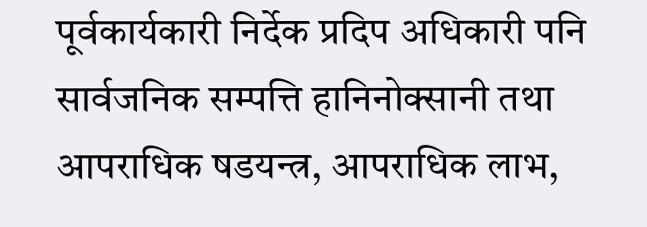पूर्वकार्यकारी निर्देक प्रदिप अधिकारी पनि सार्वजनिक सम्पत्ति हानिनोक्सानी तथा आपराधिक षडयन्त्र, आपराधिक लाभ,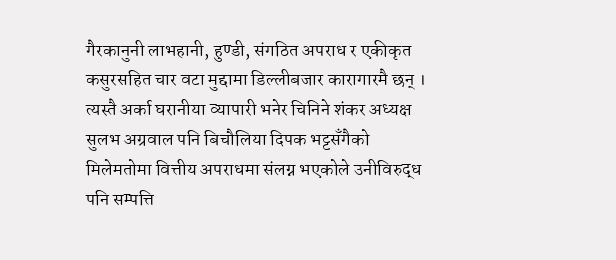गैरकानुनी लाभहानी, हुण्डी, संगठित अपराध र एकीकृत कसुरसहित चार वटा मुद्दामा डिल्लीबजार कारागारमै छन् ।
त्यस्तै अर्का घरानीया व्यापारी भनेर चिनिने शंकर अध्यक्ष सुलभ अग्रवाल पनि बिचौलिया दिपक भट्टसँगैको मिलेमतोमा वित्तीय अपराधमा संलग्न भएकोले उनीविरुद्ध पनि सम्पत्ति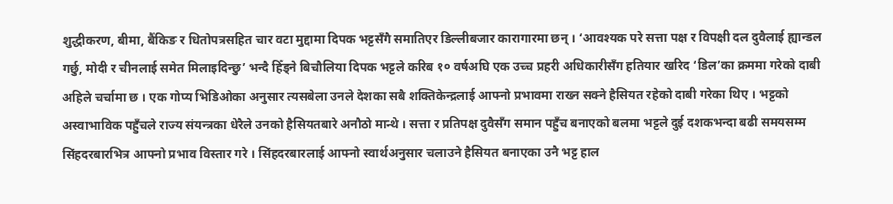शुद्धीकरण, बीमा, बैंकिङ र धितोपत्रसहित चार वटा मुद्दामा दिपक भट्टसँगै समातिएर डिल्लीबजार कारागारमा छन् । ‘आवश्यक परे सत्ता पक्ष र विपक्षी दल दुवैलाई ह्यान्डल गर्छु, मोदी र चीनलाई समेत मिलाइदिन्छु’ भन्दै हिँड्ने बिचौलिया दिपक भट्टले करिब १० वर्षअघि एक उच्च प्रहरी अधिकारीसँग हतियार खरिद ‘डिल’का क्रममा गरेको दाबी अहिले चर्चामा छ । एक गोप्य भिडिओका अनुसार त्यसबेला उनले देशका सबै शक्तिकेन्द्रलाई आफ्नो प्रभावमा राख्न सक्ने हैसियत रहेको दाबी गरेका थिए । भट्टको अस्वाभाविक पहुँचले राज्य संयन्त्रका धेरैले उनको हैसियतबारे अनौठो मान्थे । सत्ता र प्रतिपक्ष दुवैसँग समान पहुँच बनाएको बलमा भट्टले दुई दशकभन्दा बढी समयसम्म सिंहदरबारभित्र आफ्नो प्रभाव विस्तार गरे । सिंहदरबारलाई आफ्नो स्वार्थअनुसार चलाउने हैसियत बनाएका उनै भट्ट हाल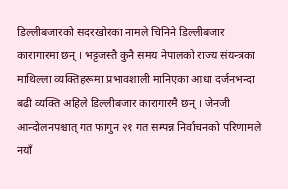डिल्लीबजारको सदरखोरका नामले चिनिने डिल्लीबजार कारागारमा छन् । भट्टजस्तै कुनै समय नेपालको राज्य संयन्त्रका माथिल्ला व्यक्तिहरूमा प्रभावशाली मानिएका आधा दर्जनभन्दा बढी व्यक्ति अहिले डिल्लीबजार कारागारमै छन् । जेनजी आन्दोलनपश्चात् गत फागुन २१ गत सम्पन्न निर्वाचनको परिणामले नयाँ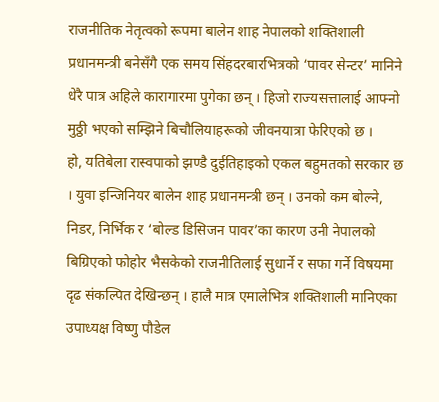राजनीतिक नेतृत्वको रूपमा बालेन शाह नेपालको शक्तिशाली प्रधानमन्त्री बनेसँगै एक समय सिंहदरबारभित्रको ‘पावर सेन्टर’ मानिने धेरै पात्र अहिले कारागारमा पुगेका छन् । हिजो राज्यसत्तालाई आफ्नो मुठ्ठी भएको सम्झिने बिचौलियाहरूको जीवनयात्रा फेरिएको छ ।
हो, यतिबेला रास्वपाको झण्डै दुईतिहाइको एकल बहुमतको सरकार छ । युवा इन्जिनियर बालेन शाह प्रधानमन्त्री छन् । उनको कम बोल्ने, निडर, निर्भिक र ‘बोल्ड डिसिजन पावर’का कारण उनी नेपालको बिग्रिएको फोहोर भैसकेको राजनीतिलाई सुधार्ने र सफा गर्ने विषयमा दृढ संकल्पित देखिन्छन् । हालै मात्र एमालेभित्र शक्तिशाली मानिएका उपाध्यक्ष विष्णु पौडेल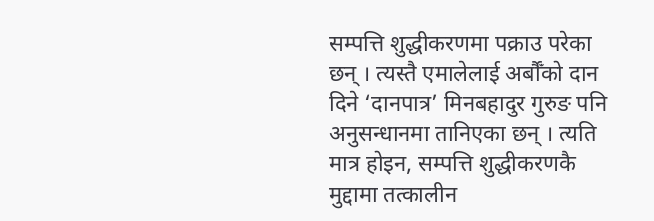सम्पत्ति शुद्धीकरणमा पक्राउ परेका छन् । त्यस्तै एमालेलाई अर्बौँको दान दिने ‘दानपात्र’ मिनबहादुर गुरुङ पनि अनुसन्धानमा तानिएका छन् । त्यति मात्र होइन, सम्पत्ति शुद्धीकरणकै मुद्दामा तत्कालीन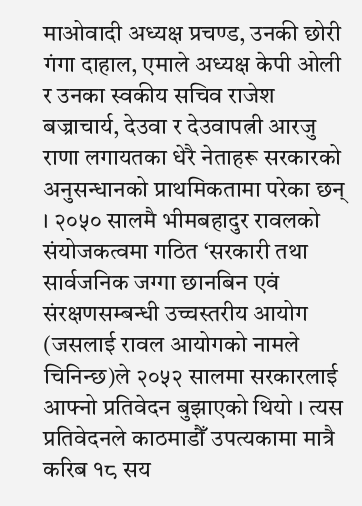माओवादी अध्यक्ष प्रचण्ड, उनकी छोरी गंगा दाहाल, एमाले अध्यक्ष केपी ओली र उनका स्वकीय सचिव राजेश बज्राचार्य, देउवा र देउवापत्नी आरजु राणा लगायतका धेरै नेताहरू सरकारको अनुसन्धानको प्राथमिकतामा परेका छन् । २०५० सालमै भीमबहादुर रावलको संयोजकत्वमा गठित ‘सरकारी तथा सार्वजनिक जग्गा छानबिन एवं संरक्षणसम्बन्धी उच्चस्तरीय आयोग (जसलाई रावल आयोगको नामले चिनिन्छ)ले २०५२ सालमा सरकारलाई आफ्नो प्रतिवेदन बुझाएको थियो । त्यस प्रतिवेदनले काठमाडौँ उपत्यकामा मात्रै करिब १८ सय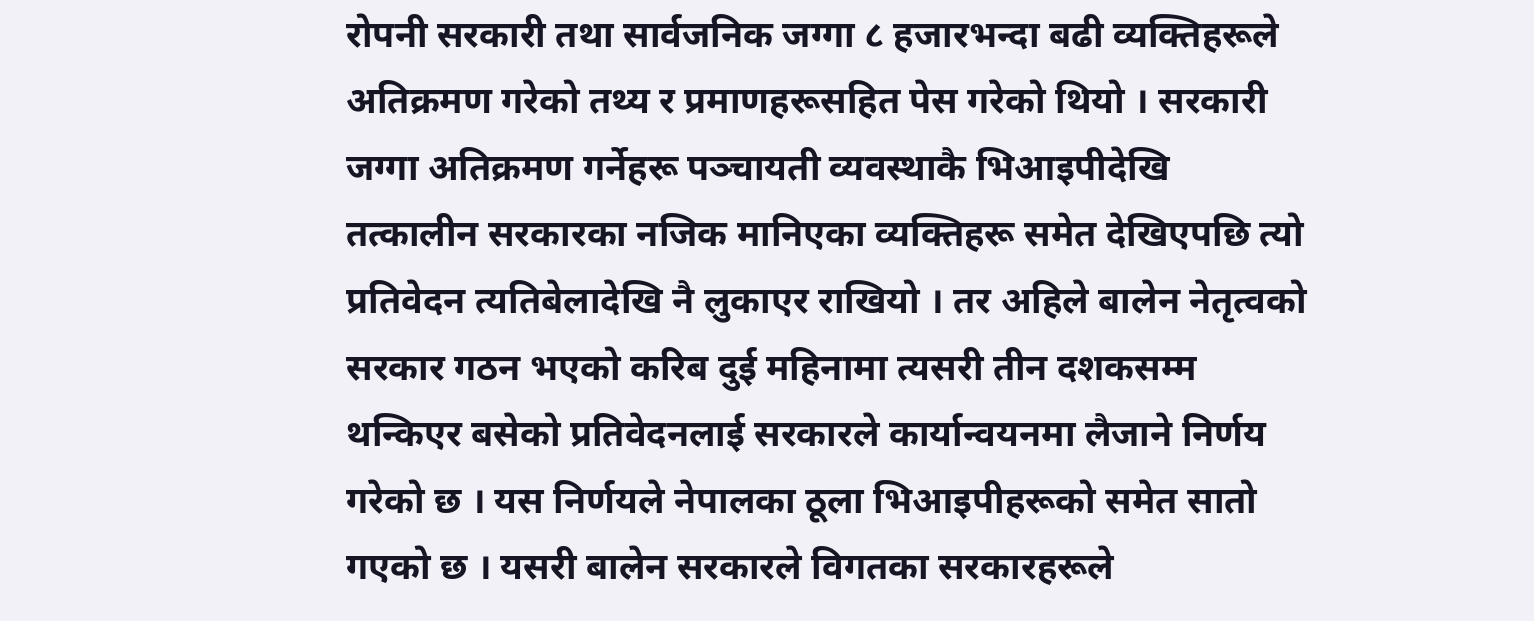रोपनी सरकारी तथा सार्वजनिक जग्गा ८ हजारभन्दा बढी व्यक्तिहरूले अतिक्रमण गरेको तथ्य र प्रमाणहरूसहित पेस गरेको थियो । सरकारी जग्गा अतिक्रमण गर्नेहरू पञ्चायती व्यवस्थाकै भिआइपीदेखि तत्कालीन सरकारका नजिक मानिएका व्यक्तिहरू समेत देखिएपछि त्यो प्रतिवेदन त्यतिबेलादेखि नै लुकाएर राखियो । तर अहिले बालेन नेतृत्वको सरकार गठन भएको करिब दुई महिनामा त्यसरी तीन दशकसम्म थन्किएर बसेको प्रतिवेदनलाई सरकारले कार्यान्वयनमा लैजाने निर्णय गरेको छ । यस निर्णयले नेपालका ठूला भिआइपीहरूको समेत सातो गएको छ । यसरी बालेन सरकारले विगतका सरकारहरूले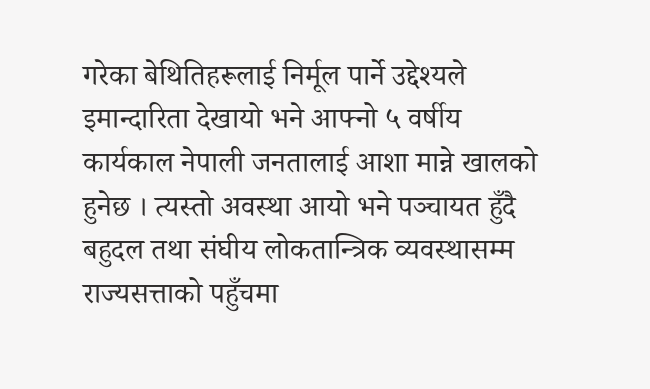गरेका बेथितिहरूलाई निर्मूल पार्ने उद्देश्यले इमान्दारिता देखायो भने आफ्नो ५ वर्षीय कार्यकाल नेपाली जनतालाई आशा मान्ने खालको हुनेछ । त्यस्तो अवस्था आयो भने पञ्चायत हुँदै बहुदल तथा संघीय लोकतान्त्रिक व्यवस्थासम्म राज्यसत्ताको पहुँचमा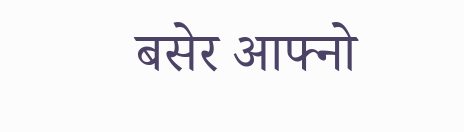बसेर आफ्नो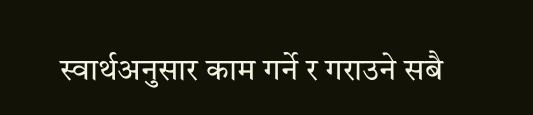स्वार्थअनुसार काम गर्ने र गराउने सबै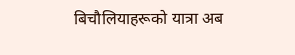बिचौलियाहरूको यात्रा अब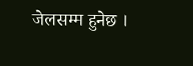जेलसम्म हुनेछ ।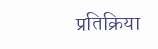प्रतिक्रिया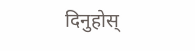दिनुहोस्